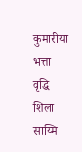कुमारीया भत्ता वृद्धि
शिला साय्मि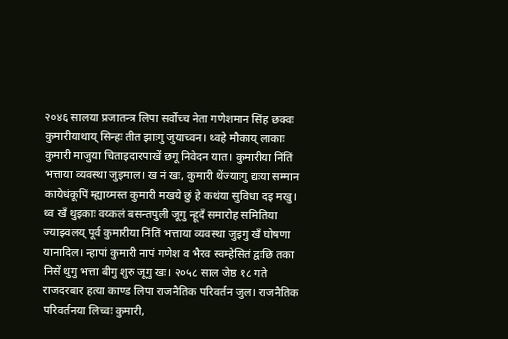२०४६ सालया प्रजातन्त्र लिपा सर्वोच्च नेता गणेशमान सिंह छक्वः कुमारीयाथाय् सिन्हः तीत झाःगु जुयाच्वन। थ्वहे मौकाय् लाकाः कुमारी माजुया चिताइदारपाखें छगू निवेदन यात। कुमारीया निंतिं भत्ताया व्यवस्था जुइमाल। ख नं खः, कुमारी थेंज्याःगु द्यःया सम्मान कायेधंकूपिं म्ह्याय्मस्त कुमारी मखये छुं हे कथंया सुविधा दइ मखु। थ्व खँ थुइकाः वय्कलं बसन्तपुली जूगु न्हूदँ समारोह समितिया ज्याझ्वलय् पूर्व कुमारीया निंतिं भत्ताया व्यवस्था जुइगु खँ घोषणा यानादिल। न्हापां कुमारी नापं गणेश व भैरव स्वम्हेसितं द्वःछि तका निसें थुगु भत्ता बीगु शुरु जूगु खः। २०५८ साल जेष्ठ १८ गते राजदरबार हत्या काण्ड लिपा राजनैतिक परिवर्तन जुल। राजनैतिक परिवर्तनया लिच्वः कुमारी,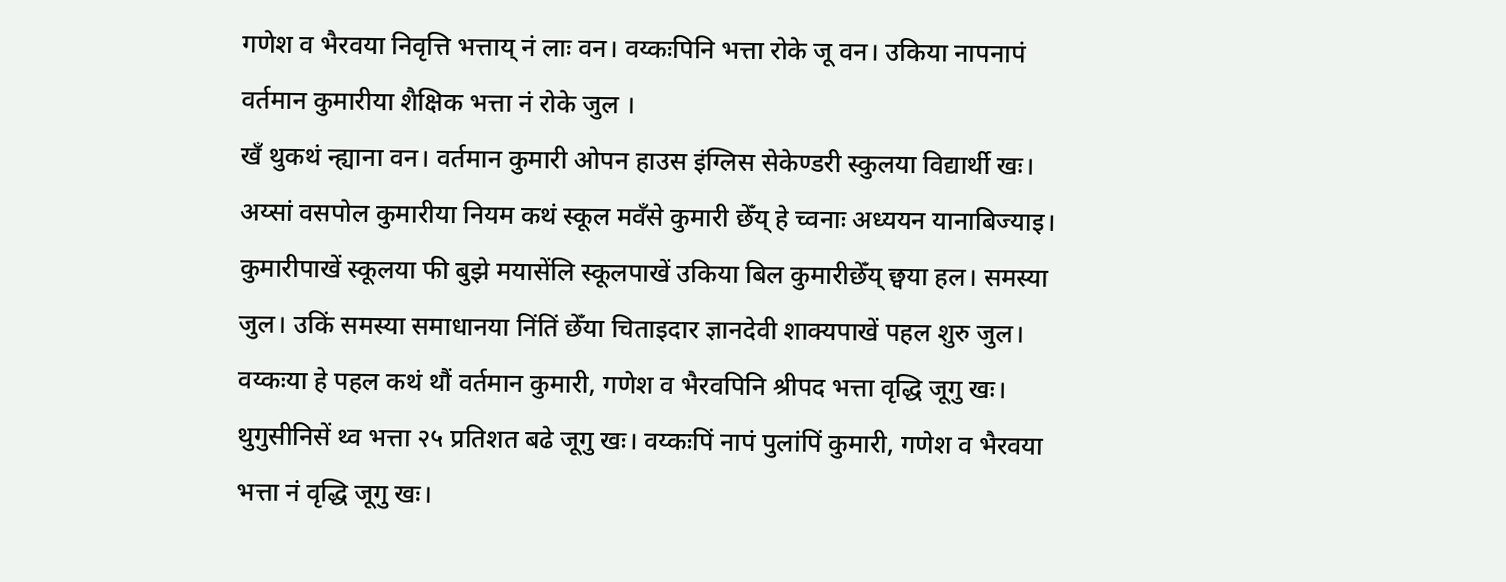गणेश व भैरवया निवृत्ति भत्ताय् नं लाः वन। वय्कःपिनि भत्ता रोके जू वन। उकिया नापनापं वर्तमान कुमारीया शैक्षिक भत्ता नं रोके जुल ।
खँ थुकथं न्ह्याना वन। वर्तमान कुमारी ओपन हाउस इंग्लिस सेकेण्डरी स्कुलया विद्यार्थी खः। अय्सां वसपोल कुमारीया नियम कथं स्कूल मवँसे कुमारी छेँय् हे च्वनाः अध्ययन यानाबिज्याइ। कुमारीपाखें स्कूलया फी बुझे मयासेंलि स्कूलपाखें उकिया बिल कुमारीछेँय् छ्वया हल। समस्या जुल। उकिं समस्या समाधानया निंतिं छेँया चिताइदार ज्ञानदेवी शाक्यपाखें पहल शुरु जुल। वय्कःया हे पहल कथं थौं वर्तमान कुमारी, गणेश व भैरवपिनि श्रीपद भत्ता वृद्धि जूगु खः। थुगुसीनिसें थ्व भत्ता २५ प्रतिशत बढे जूगु खः। वय्कःपिं नापं पुलांपिं कुमारी, गणेश व भैरवया भत्ता नं वृद्धि जूगु खः।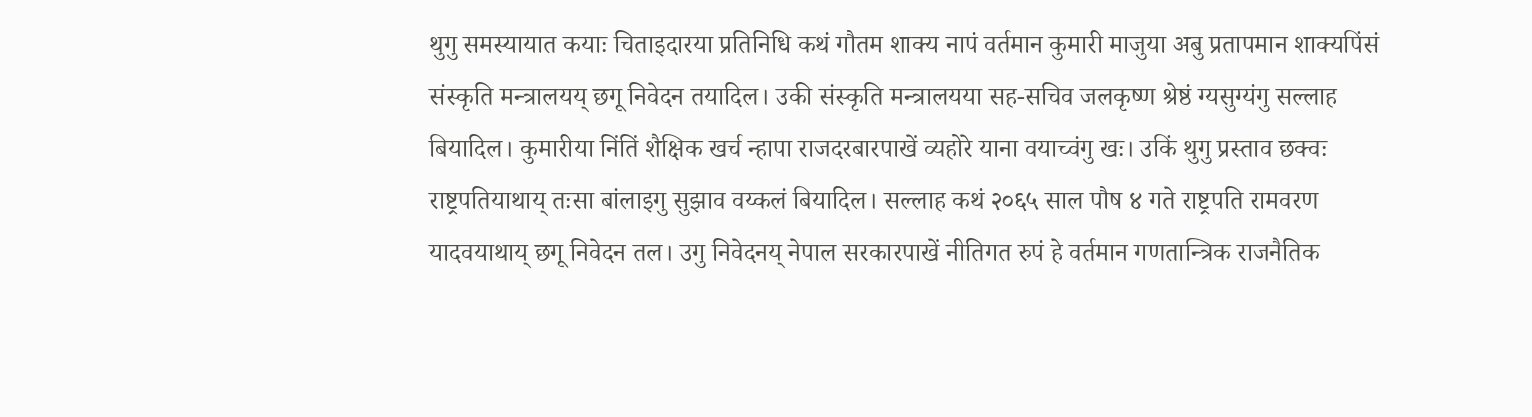थुगु समस्यायात कयाः चिताइदारया प्रतिनिधि कथं गौतम शाक्य नापं वर्तमान कुमारी माजुया अबु प्रतापमान शाक्यपिंसं संस्कृति मन्त्रालयय् छगू निवेदन तयादिल। उकी संस्कृति मन्त्रालयया सह-सचिव जलकृष्ण श्रेष्ठं ग्यसुग्यंगु सल्लाह बियादिल। कुमारीया निंतिं शैक्षिक खर्च न्हापा राजदरबारपाखें व्यहोरे याना वयाच्वंगु खः। उकिं थुगु प्रस्ताव छक्वः राष्ट्रपतियाथाय् तःसा बांलाइगु सुझाव वय्कलं बियादिल। सल्लाह कथं २०६५ साल पौष ४ गते राष्ट्रपति रामवरण यादवयाथाय् छगू निवेदन तल। उगु निवेदनय् नेपाल सरकारपाखें नीतिगत रुपं हे वर्तमान गणतान्त्रिक राजनैतिक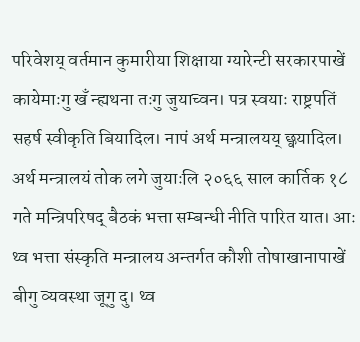परिवेशय् वर्तमान कुमारीया शिक्षाया ग्यारेन्टी सरकारपाखें कायेमाःगु खँ न्ह्यथना तःगु जुयाच्वन। पत्र स्वयाः राष्ट्रपतिं सहर्ष स्वीकृति बियादिल। नापं अर्थ मन्त्रालयय् छ्वयादिल। अर्थ मन्त्रालयं तोक लगे जुयाःलि २०६६ साल कार्तिक १८ गते मन्त्रिपरिषद् बैठकं भत्ता सम्बन्धी नीति पारित यात। आः थ्व भत्ता संस्कृति मन्त्रालय अन्तर्गत कौशी तोषाखानापाखें बीगु व्यवस्था जूगु दु। थ्व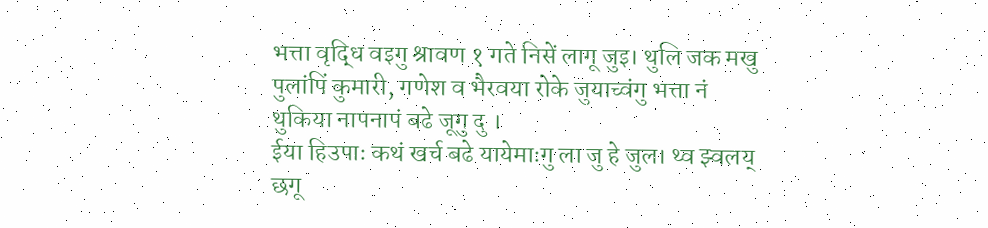भत्ता वृद्धि वइगु श्रावण १ गते निसें लागू जुइ। थुलि जक मखु पुलांपिं कुमारी, गणेश व भैरवया रोके जुयाच्वंगु भत्ता नं थुकिया नापनापं बढे जूगु दु ।
ईया हिउपाः कथं खर्च बढे यायेमाःगु ला जु हे जुल। थ्व झ्वलय् छगू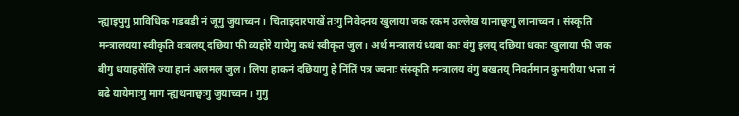न्ह्याइपुगु प्राविधिक गडबडी नं जूगु जुयाच्वन। चिताइदारपाखें तःगु निवेदनय खुलाया जक रकम उल्लेख यानाछ्वःगु लानाच्वन। संस्कृति मन्त्रालयया स्वीकृति वःबलय् दछिया फी व्यहोरे यायेगु कथं स्वीकृत जुल। अर्थ मन्त्रालयं ध्यबा काः वंगु इलय् दछिया धकाः खुलाया फी जक बीगु धयाहसेंलि ज्या हानं अलमल जुल। लिपा हाकनं दछियागु हे निंतिं पत्र ज्वनाः संस्कृति मन्त्रालय वंगु बखतय् निवर्तमान कुमारीया भत्ता नं बढे यायेमाःगु माग न्ह्यथनाछ्वःगु जुयाच्वन। गुगु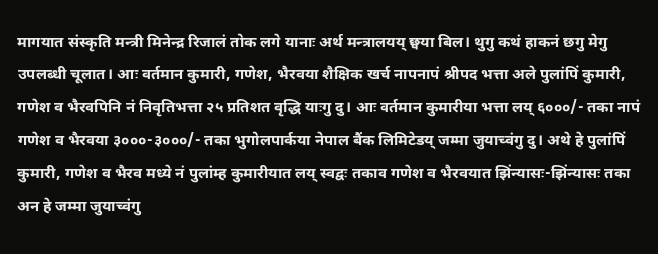मागयात संस्कृति मन्त्री मिनेन्द्र रिजालं तोक लगे यानाः अर्थ मन्त्रालयय् छ्वया बिल। थुगु कथं हाकनं छगु मेगु उपलब्धी चूलात। आः वर्तमान कुमारी, गणेश, भैरवया शैक्षिक खर्च नापनापं श्रीपद भत्ता अले पुलांपिं कुमारी, गणेश व भैरवपिनि नं निवृतिभत्ता २५ प्रतिशत वृद्धि याःगु दु। आः वर्तमान कुमारीया भत्ता लय् ६०००/- तका नापं गणेश व भैरवया ३०००-३०००/- तका भुगोलपार्कया नेपाल बैंक लिमिटेडय् जम्मा जुयाच्वंगु दु। अथे हे पुलांपिं कुमारी, गणेश व भैरव मध्ये नं पुलांम्ह कुमारीयात लय् स्वद्वः तकाव गणेश व भैरवयात झिंन्यासः-झिंन्यासः तका अन हे जम्मा जुयाच्वंगु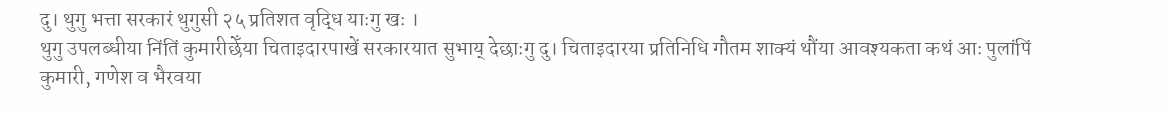दु। थुगु भत्ता सरकारं थुगुसी २५ प्रतिशत वृद्धि याःगु खः ।
थुगु उपलब्धीया निंतिं कुमारीछेँया चिताइदारपाखें सरकारयात सुभाय् देछाःगु दु। चिताइदारया प्रतिनिधि गौतम शाक्यं थौंया आवश्यकता कथं आः पुलांपिं कुमारी, गणेश व भैरवया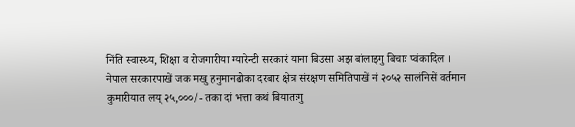निंति स्वास्थ्य, शिक्षा व रोजगारीया ग्यारेन्टी सरकारं याना बिउसा अझ बांलाइगु बिचाः प्वंकादिल ।
नेपाल सरकारपाखें जक मखु हनुमानढोका दरबार क्षेत्र संरक्षण समितिपाखें नं २०५२ सालंनिसें वर्तमान कुमारीयात लय् २५,०००/- तका दां भत्ता कथं बियातःगु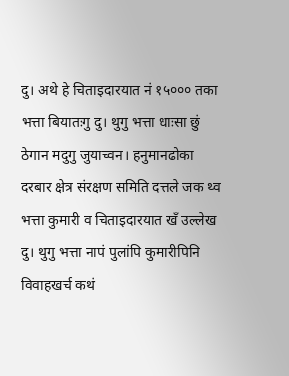दु। अथे हे चिताइदारयात नं १५००० तका भत्ता बियातःगु दु। थुगु भत्ता धाःसा छुं ठेगान मदुगु जुयाच्वन। हनुमानढोका दरबार क्षेत्र संरक्षण समिति दत्तले जक थ्व भत्ता कुमारी व चिताइदारयात खँ उल्लेख दु। थुगु भत्ता नापं पुलांपि कुमारीपिनि विवाहखर्च कथं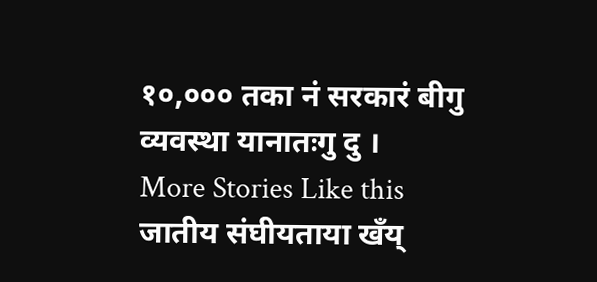१०,००० तका नं सरकारं बीगु व्यवस्था यानातःगु दु ।
More Stories Like this
जातीय संघीयताया खँय्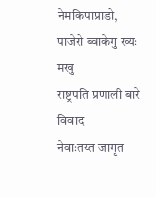नेमकिपाप्राडो, पाजेरो ब्वाकेगु ख्यः मखु
राष्ट्रपति प्रणाली बारे विवाद
नेवाःतय्त जागृत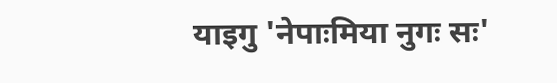याइगु 'नेपाःमिया नुगः सः'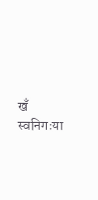खँ स्वनिगःया